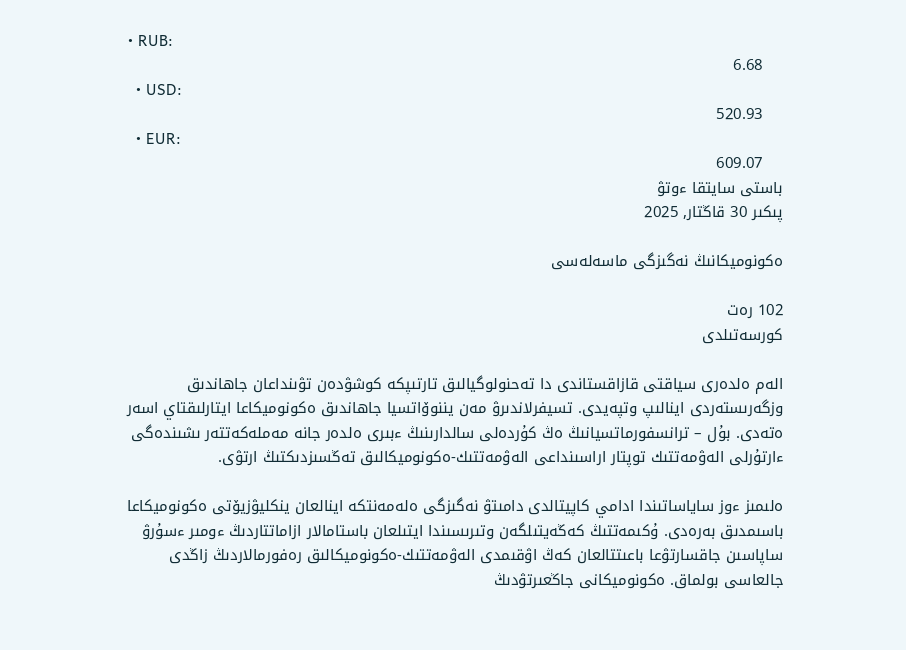• RUB:
    6.68
  • USD:
    520.93
  • EUR:
    609.07
باستى سايتقا ءوتۋ
پىكىر 30 قاڭتار, 2025

ەكونوميكانىڭ نەگىزگى ماسەلەسى

102 رەت
كورسەتىلدى

الەم ەلدەرى سياقتى قازاقستاندى دا تەحنولوگيالىق تارتىپكە كوشۋدەن تۋىنداعان جاھاندىق وزگەرىستەردى اينالىپ وتپەيدى. تسيفرلاندىرۋ مەن يننوۆاتسيا جاھاندىق ەكونوميكاعا ايتارلىقتاي اسەر ەتەدى. بۇل – ترانسفورماتسيانىڭ ەڭ كۇردەلى سالدارىنىڭ ءبىرى ەلدەر جانە مەملەكەتتەر ىشىندەگى ءارتۇرلى الەۋمەتتىك توپتار اراسىنداعى الەۋمەتتىك-ەكونوميكالىق تەڭسىزدىكتىڭ ارتۋى.

ەلىمىز ءوز ساياساتىندا ادامي كاپيتالدى دامىتۋ نەگىزگى ەلەمەنتكە اينالعان ينكليۋزيۆتى ەكونوميكاعا باسىمدىق بەرەدى. ۇكىمەتتىڭ كەڭەيتىلگەن وتىرىسىندا ايتىلعان باستامالار ازاماتتاردىڭ ءومىر ءسۇرۋ ساپاسىن جاقسارتۋعا باعىتتالعان كەڭ اۋقىمدى الەۋمەتتىك-ەكونوميكالىق رەفورمالاردىڭ زاڭدى جالعاسى بولماق. ەكونوميكانى جاڭعىرتۋدىڭ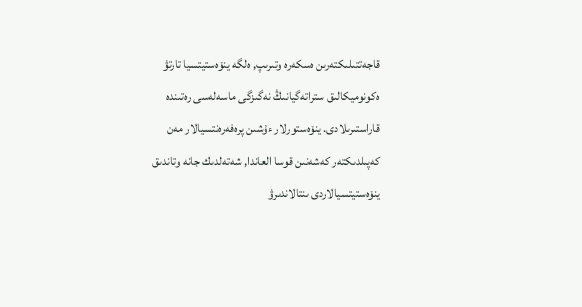قاجەتتىلىكتەرىن ەسكەرە وتىرىپ, ەلگە ينۆەستيتسيا تارتۋ ەكونوميكالىق ستراتەگيانىڭ نەگىزگى ماسەلەسى رەتىندە قاراستىرىلادى. ينۆەستورلار ءۇشىن پرەفەرەنتسيالار مەن كەپىلدىكتەر كەشەنىن قوسا العاندا, شەتەلدىك جانە وتاندىق ينۆەستيتسيالاردى ىنتالاندىرۋ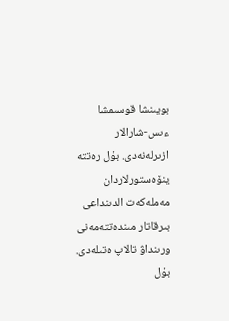بويىنشا قوسىمشا ءىس-شارالار ازىرلەنەدى. بۇل رەتتە ينۆەستورلاردان مەملەكەت الدىنداعى بىرقاتار مىندەتتەمەنى ورىنداۋ تالاپ ەتىلەدى. بۇل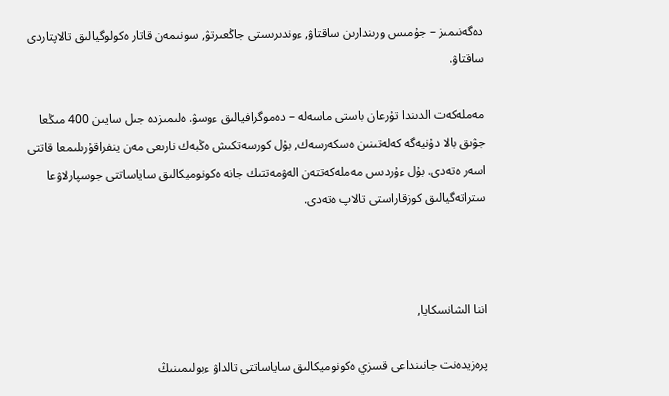دەگەنىمىز – جۇمىس ورىندارىن ساقتاۋ, ءوندىرىستى جاڭعىرتۋ, سونىمەن قاتار ەكولوگيالىق تالاپتاردى ساقتاۋ.

مەملەكەت الدىندا تۇرعان باستى ماسەلە – دەموگرافيالىق ءوسۋ. ەلىمىزدە جىل سايىن 400 مىڭعا جۋىق بالا دۇنيەگە كەلەتىنىن ەسكەرسەك, بۇل كورسەتكىش ەڭبەك نارىعى مەن ينفراقۇرىلىمعا قاتتى اسەر ەتەدى. بۇل ءۇردىس مەملەكەتتەن الەۋمەتتىك جانە ەكونوميكالىق ساياساتتى جوسپارلاۋعا ستراتەگيالىق كوزقاراستى تالاپ ەتەدى.



اننا الشانسكايا,

پرەزيدەنت جانىنداعى قسزي ەكونوميكالىق ساياساتتى تالداۋ ءبولىمىنىڭ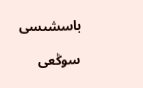باسشىسى

سوڭعى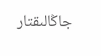جاڭالىقتار